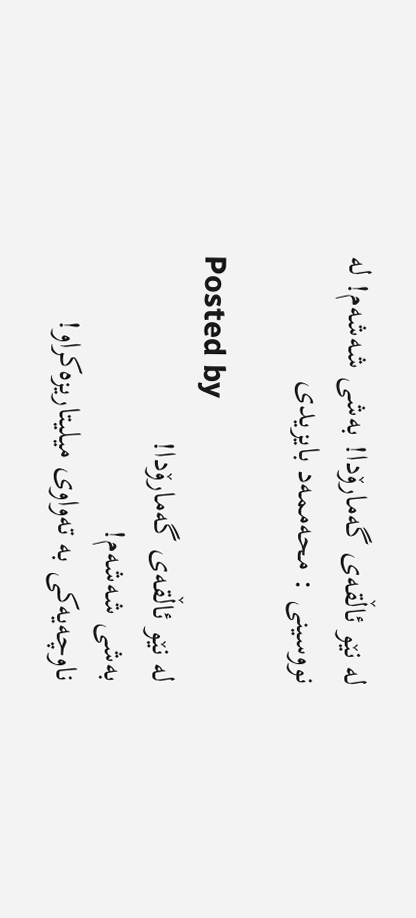لە نێو ئاڵقەی گەمارۆدا! بەشی شەشەم! له‌ نووسینی : محه‌ممه‌د بایزیدی

Posted by
لە نێو ئاڵقەی گەمارۆدا!
بەشی شەشەم!
ناوچەیەکی بە تەواوی میلیتاریزەکراو!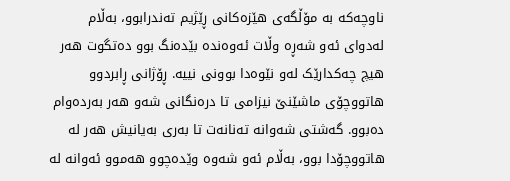ناوچەکە بە مۆڵگەی ھێزەکانی ڕێژیم تەندرابوو، بەڵام لەدوای ئەو شەڕە وڵات ئەوەندە بێدەنگ بوو دەتگوت ھەر ھیچ چەکدارێک لەو نێوەدا بوونی نییە. ڕۆژانی ڕابردوو ھاتووچۆی ماشێنێ نیزامی تا درەنگانی شەو ھەر بەردەوام دەبوو. گەشتی شەوانە تەنانەت تا بەری بەیانیش ھەر لە ھاتووچۆدا بوو، بەڵام ئەو شەوە وێدەچوو ھەموو ئەوانە لە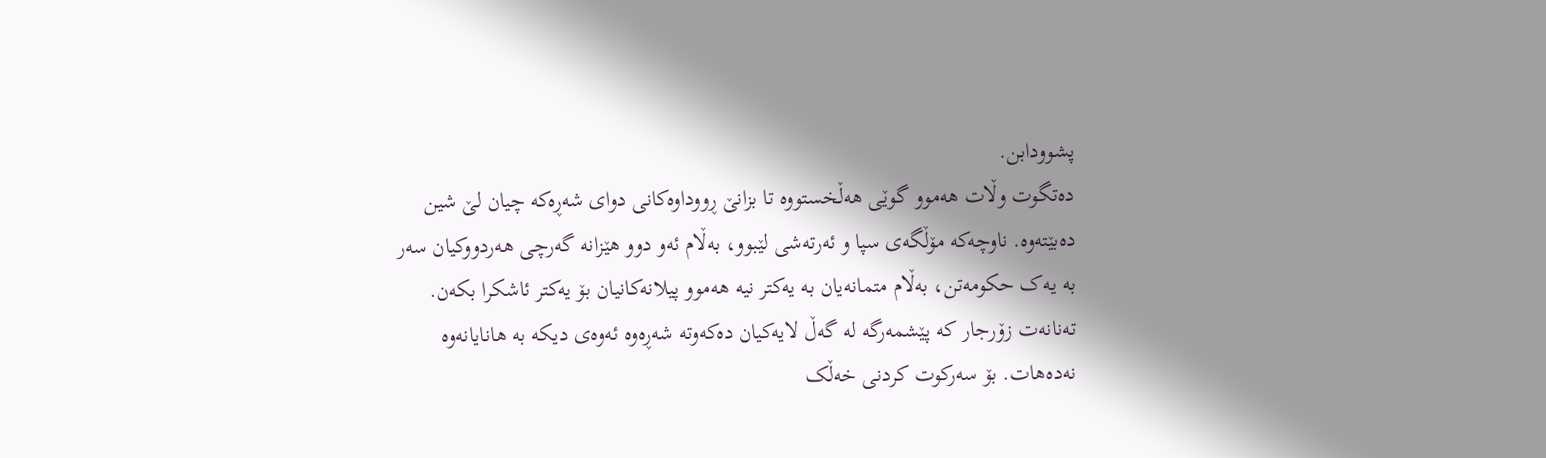پشوودابن.
دەتگوت وڵات ھەموو گوێی ھەڵخستووە تا بزانێ ڕووداوەکانی دوای شەڕەکە چیان لێ شین دەبێتەوە. ناوچەکە مۆڵگەی سپا و ئەرتەشی لێبوو، بەڵام ئەو دوو هێزانە گەرچی هەردووکیان سەر بە یەک حکومەتن، بەڵام متمانەیان بە یەکتر نیە هەموو پیلانەکانیان بۆ یەکتر ئاشکرا بکەن. تەنانەت زۆرجار کە پێشمەرگە لە گەڵ لایەکیان دەکەوتە شەڕەوە ئەوەی دیکە بە هانایانەوە نەدەهات. بۆ سەرکوت کردنی خەڵک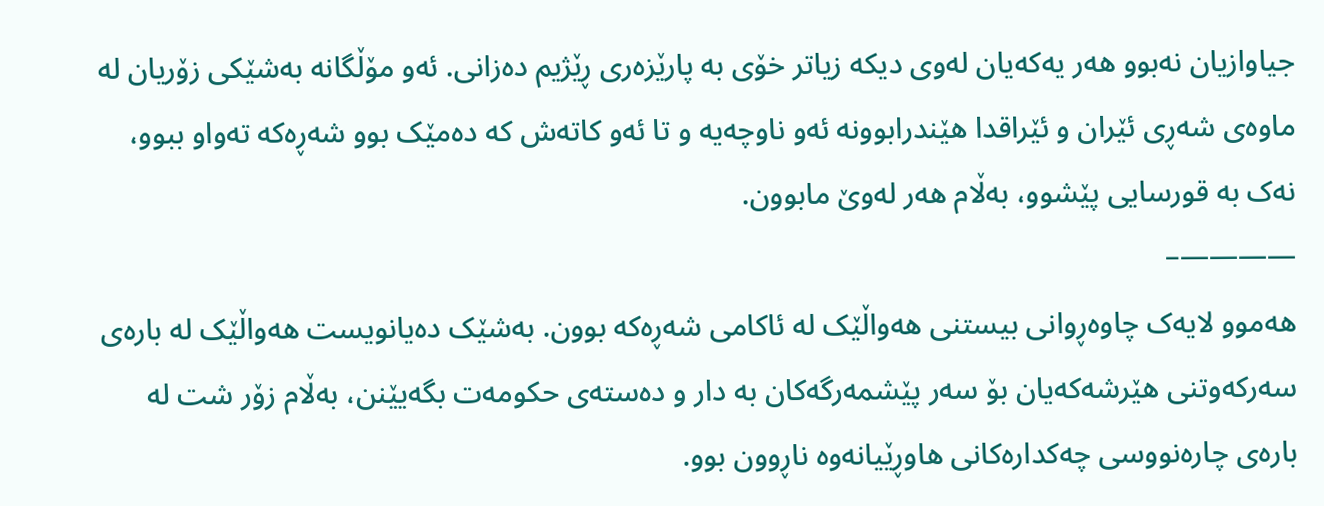جیاوازیان نەبوو هەر یەکەیان لەوی دیکە زیاتر خۆی بە پارێزەری ڕێژیم دەزانی. ئەو مۆڵگانە بەشێکی زۆریان لە ماوەی شەڕی ئێران و ئێراقدا هێندرابوونە ئەو ناوچەیە و تا ئەو کاتەش کە دەمێک بوو شەڕەکە تەواو ببوو، نەک بە قورسایی پێشوو، بەڵام هەر لەوێ مابوون.
————–
ھەموو لایەک چاوەڕوانی بیستنی ھەواڵێک لە ئاکامی شەڕەکە بوون. بەشێک دەیانویست ھەواڵێک لە بارەی سەرکەوتنی ھێرشەکەیان بۆ سەر پێشمەرگەکان بە دار و دەستەی حکومەت بگەیێنن، بەڵام زۆر شت لە بارەی چارەنووسی چەکدارەکانی ھاوڕێیانەوە ناڕوون بوو.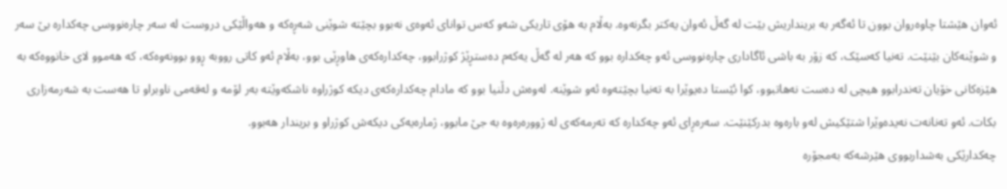ئەوان ھێشتا چاوەروان بوون تا ئەگەر بە برینداریش بێت لە گەڵ ئەوان یەکتر بگرنەوە. بەڵام بە ھۆی تاریکی شەو کەس توانای ئەوەی نەبوو بچێتە شوێنی شەڕەکە و ھەواڵێکی دروست لە سەر چارەنووسی چەکدارە بێ سەر و شوێنەکان بێنێت. تەنیا کەسێک، کە زۆر بە باشی ئاگاداری چارەنووسی ئەو چەکدارە بوو کە هەر لە گەڵ یەکەم دەستڕێژ کوژرابوو، چەکدارەکەی هاوڕێی بوو، بەڵام ئەو کاتی رووبە ڕوو بوونەوەکە، کە هەموو لای خانووەکە بە هێزەکانی خۆیان تەندرابوو هیچی لە دەست نەهاتبوو، کوا ئێستا دەیوێرا بە تەنیا بچێتەوە ئەو شوێنە. لەوەش دڵنیا بوو کە مادام چەکدارەکەی دیکە کوژراوە ناشکەوێتە بەر لۆمە و لەقەمی ناوبراو تا هەست بە شەرمەزاری بکات. ئەو تەنانەت نەیدەوێرا شتێکیش لەو بارەوە بدرکێنێت. سەرەڕای ئەو چەکدارە کە تەرمەکەی لە ژوورەرەوە بە جێ مابوو، ژمارەیەکی دیکەش کوژراو و بریندار هەبوو.
چەکدارێکی بەشداربووی هێرشەکە بەمجۆرە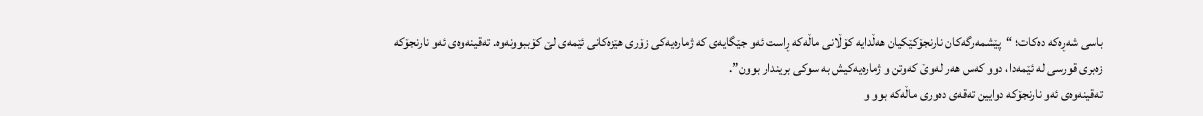باسی شەڕەکە دەکات؛ “پێشمەرگەکان نارنجۆکێکیان هەڵدایە کۆڵانی ماڵەکە ڕاست ئەو جێگایەی کە ژمارەیەکی زۆری هێزەکانی ئێمەی لێ کۆببوونەوە. تەقینەوەی ئەو نارنجۆکە زەبری قورسی لە ئێمەدا، دوو کەس هەر لەوێ کەوتن و ژمارەیەکیش بە سوکی بریندار بوون”.
تەقینەوەی ئەو نارنجۆکە دوایین تەقەی دەوری ماڵەکە بوو و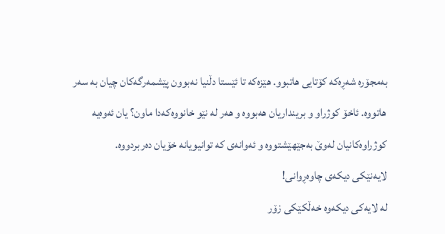بەمجۆرە شەڕەکە کۆتایی هاتبوو. هێزەکە تا ئێستا دڵنیا نەبوون پێشمەرگەکان چیان بە سەر هاتووە. ئاخۆ کوژراو و برینداریان هەبووە و هەر لە نێو خانووەکەدا ماون؟ یان ئەوەیە کوژراوەکانیان لەوێ بەجێهێشتووە و ئەوانەی کە توانیویانە خۆیان دەربردووە.
لایەنێکی دیکەی چاوەڕوانی!
لە لایەکی دیکەوە خەڵکێکی زۆر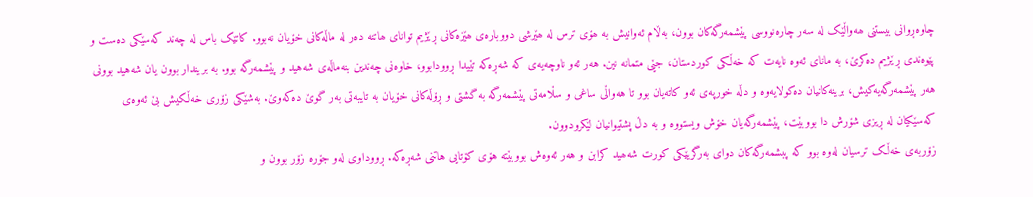چاوەڕوانی بیستنی ھەواڵێک لە سەر چارەنووسی پێشمەرگەکان بوون، بەڵام ئەوانیش بە ھۆی ترس لە ھێرشی دووبارەی ھێزەکانی ڕێژیم توانای ھاتنە دەر لە ماڵەکانی خۆیان نەبوو. کاتێک باس لە چەند کەسێکی دەست و پێوەندی ڕێژیم دەکرێ، بە مانای ئەوە نایەت کە خەڵکی کوردستان، جێی متمانە نین. هەر ئەو ناوچەیەی کە شەڕەکە تێیدا ڕوودابوو، خاوەنی چەندین بنەماڵەی شەهید و پێشمەرگە بوو. بە بریندار بوون یان شەهید بوونی هەر پێشمەرگەیەکیش، برینەکانیان دەکولایەوە و دڵە خورپەی ئەو کاتەیان بوو تا هەواڵی ساغی و سڵامەتی پێشمەرگە بە گشتی و ڕۆڵەکانی خۆیان بە تایبەتی بەر گوێ دەکەوێ. بەشێکی زۆری خەڵکیش بێ ئەوەی کەسێکیان لە ڕیزی شۆرش دا بووبێت، پێشمەرگەیان خۆش ویستووە و بە دڵ پشتیوانیان لێکرودوون.
زۆربەی خەڵک ترسیان لەوە بوو کە پبشمەرگەکان دوای بەرگریێکی کورت شەھید کرابن و هەر ئەوەش بووبێتە هۆی کۆتایی هاتنی شەڕەکە. ڕووداوی لەو جۆرە زۆر بوون و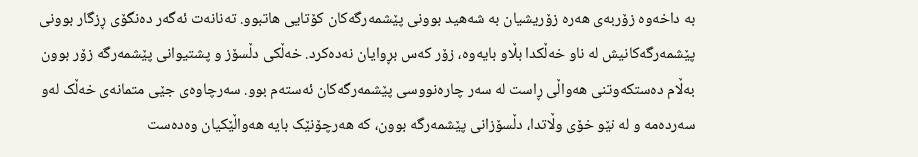بە داخەوە زۆربەی ھەرە زۆریشیان بە شەھید بوونی پێشمەرگەکان کۆتایی ھاتبوو. تەنانەت ئەگەر دەنگۆی ڕزگار بوونی پێشمەرگەکانیش لە ناو خەڵکدا بڵاو بایەوە، زۆر کەس بڕوایان نەدەکرد. خەڵکی دڵسۆز و پشتیوانی پێشمەرگە زۆر بوون بەڵام دەستکەوتنی هەواڵی ڕاست لە سەر چارەنووسی پێشمەرگەکان ئەستەم بوو. سەرچاوەی جێی متمانەی خەڵک لەو سەردەمە و لە نێو خۆی وڵاتدا، دڵسۆزانی پێشمەرگە بوون، کە هەرچۆنێک بایە هەواڵێکیان وەدەست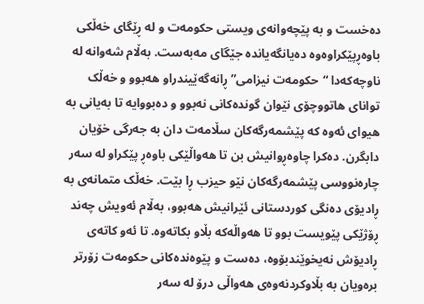دەخست و بە پێچەوانەی ویستی حکومەت و لە ڕێگای خەڵکی باوەڕپێکراوەوە دەیانگەیاندە جێگای مەبەست. بەڵام شەوانە لە ناوچەکەدا “حکومەت نیزامی” ڕانەگەێیندراو هەبوو و خەڵک توانای هاتووچۆی نێوان گوندەکانی نەبوو و دەبووایە تا بەیانی بە هیوای ئەوە کە پێشمەرگەکان سڵامەت دان بە جەرگی خۆیان دابگرن. دەکرا چاوەڕوانیش بن تا هەواڵێکی باوەڕ پێکراو لە سەر چارەنووسی پێشمەرگەکان نێو حیزب ڕا بێت. خەڵک متمانەی بە ڕادیۆی دەنگی کوردستانی ئێرانیش هەبوو، بەڵام ئەویش چەند ڕۆژێکی پێویست بوو تا ھەواڵەکە بڵاو بکاتەوە. تا ئەو کاتەی ڕادیۆش نەیخوێندبۆوە، دەست و پێوەندەکانی حکومەت زۆرتر برەویان بە بڵاوکردنەوەی هەواڵی درۆ لە سەر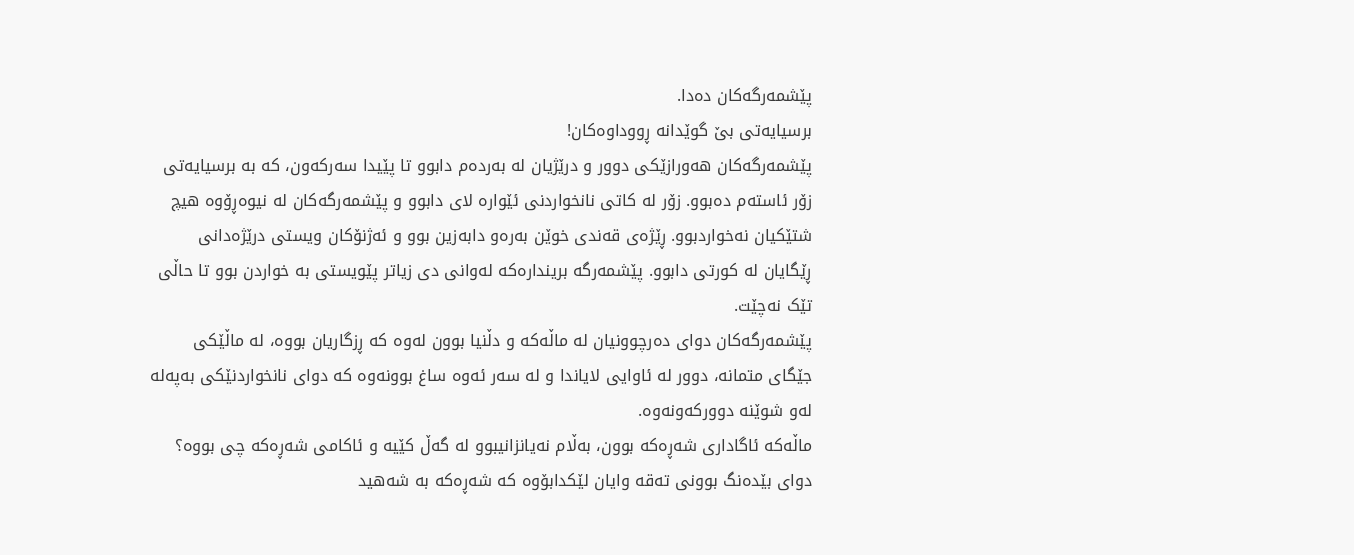پێشمەرگەکان دەدا.
برسیایەتی بێ گوێدانە ڕووداوەکان!
پێشمەرگەکان هەورازێکی دوور و درێژیان لە بەردەم دابوو تا پێیدا سەرکەون، کە بە برسیایەتی زۆر ئاستەم دەبوو. زۆر لە کاتی نانخواردنی ئێوارە لای دابوو و پێشمەرگەکان لە نیوەڕۆوە هیچ شتێکیان نەخواردبوو. ڕێژەی قەندی خوێن بەرەو دابەزین بوو و ئەژنۆکان ویستی درێژەدانی ڕێگایان لە کورتی دابوو. پێشمەرگە بریندارەکە لەوانی دی زیاتر پێویستی بە خواردن بوو تا حاڵی تێک نەچێت.
پێشمەرگەکان دوای دەرچوونیان لە ماڵەکە و دڵنیا بوون لەوە کە ڕزگاریان بووە، لە ماڵێکی جێگای متمانە، دوور لە ئاوایی لایاندا و لە سەر ئەوە ساغ بوونەوە کە دوای نانخواردنێکی بەپەلە لەو شوێنە دوورکەونەوە.
ماڵەکە ئاگاداری شەڕەکە بوون، بەڵام نەیانزانیبوو لە گەڵ کێیە و ئاکامی شەڕەکە چی بووە؟ دوای بێدەنگ بوونی تەقە وایان لێکدابۆوە کە شەڕەکە بە شەهید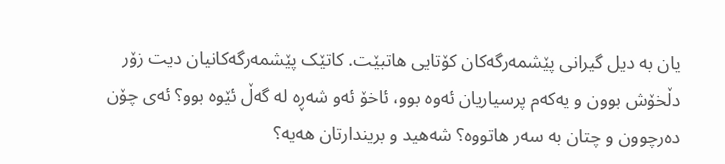یان بە دیل گیرانی پێشمەرگەکان کۆتایی هاتبێت. کاتێک پێشمەرگەکانیان دیت زۆر دڵخۆش بوون و یەکەم پرسیاریان ئەوە بوو، ئاخۆ ئەو شەڕە لە گەڵ ئێوە بوو؟ ئەی چۆن دەرچوون و چتان بە سەر هاتووە؟ شەهید و بریندارتان هەیە؟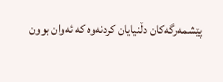پێشمەرگەکان دڵنیایان کردنەوە کە ئەوان بوون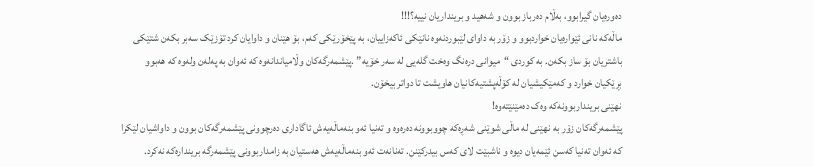دەورەیان گیرابوو، بەڵام دەرباز بوون و شەهید و برینداریان نییە؟!!!
ماڵەکە نانی ئێوارەیان خواردبوو و زۆر بە داوای لێبوردنەوە نانێکی ئاکەزاییان، بە پێخۆرێکی کەم، بۆ هێنان و داوایان کرد تۆزێک سەبر بکەن شتێکی باشتریان بۆ ساز بکەن. بە کوردی “میوانی درەنگ وەخت گلەیی لە سەر خۆیە” .پێشمەرگەکان وڵامیاندانەوە کە ئەوان بە پەلەن ولەوە کە هەبوو بڕێکیان خوارد و کەمێکیشیان لە کۆڵەپشتیەکانیان هاویشت تا دواتر بیخۆن.
نهێنی برینداربوونەکە وەک دەمێنێتەوە!
پێشمەرگەکان زۆر بە نهێنی لە ماڵی شوێنی شەڕەکە چووبوونە دەرەوە و تەنیا ئەو بنەماڵەیەش ئاگاداری دەرچوونی پێشمەرگەکان بوون و داواشیان لێکرا کە ئەوان تەنیا کەسن ئێمەیان دیوە و ناشبێت لای کەس بیدرکێنن. تەنانەت ئەو بنەماڵەیەش هەستیان بە زامداربوونی پێشمەرگە بریندارەکە نەکرد.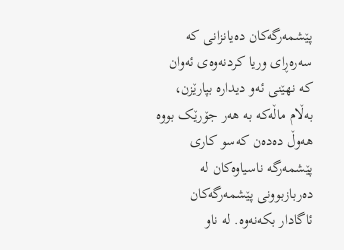پێشمەرگەکان دەیانزانی کە سەرەڕای وریا کردنەوەی ئەوان کە نهێنی ئەو دیدارە بپارێزن، بەڵام ماڵەکە بە هەر جۆرێک بووە هەوڵ دەدەن کەسو کاری پێشمەرگە ناسیاوەکان لە دەربازبوونی پێشمەرگەکان ئاگادار بکەنەوە. لە ناو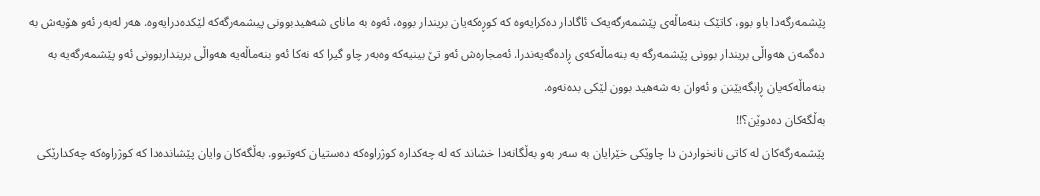پێشمەرگەدا باو بوو، کاتێک بنەماڵەی پێشمەرگەیەک ئاگادار دەکرایەوە کە کوڕەکەیان بریندار بووە، ئەوە بە مانای شەهیدبوونی پیشمەرگەکە لێکدەدرایەوە. هەر لەبەر ئەو هۆیەش بە دەگمەن هەواڵی بریندار بوونی پێشمەرگە بە بنەماڵەکەی ڕادەگەیەندرا. ئەمجارەش ئەو تێ بینیەکە وەبەر چاو گیرا کە نەکا ئەو بنەماڵەیە هەواڵی برینداربوونی ئەو پێشمەرگەیە بە بنەماڵەکەیان ڕابگەیێنن و ئەوان بە شەهید بوون لێکی بدەنەوە.
بەڵگەکان دەدوێن؟!!
پێشمەرگەکان لە کاتی نانخواردن دا چاوێکی خێرایان بە سەر بەو بەڵگانەدا خشاند کە لە چەکدارە کوژراوەکە دەستیان کەوتبوو. بەڵگەکان وایان پێشاندەدا کە کوژراوەکە چەکدارێکی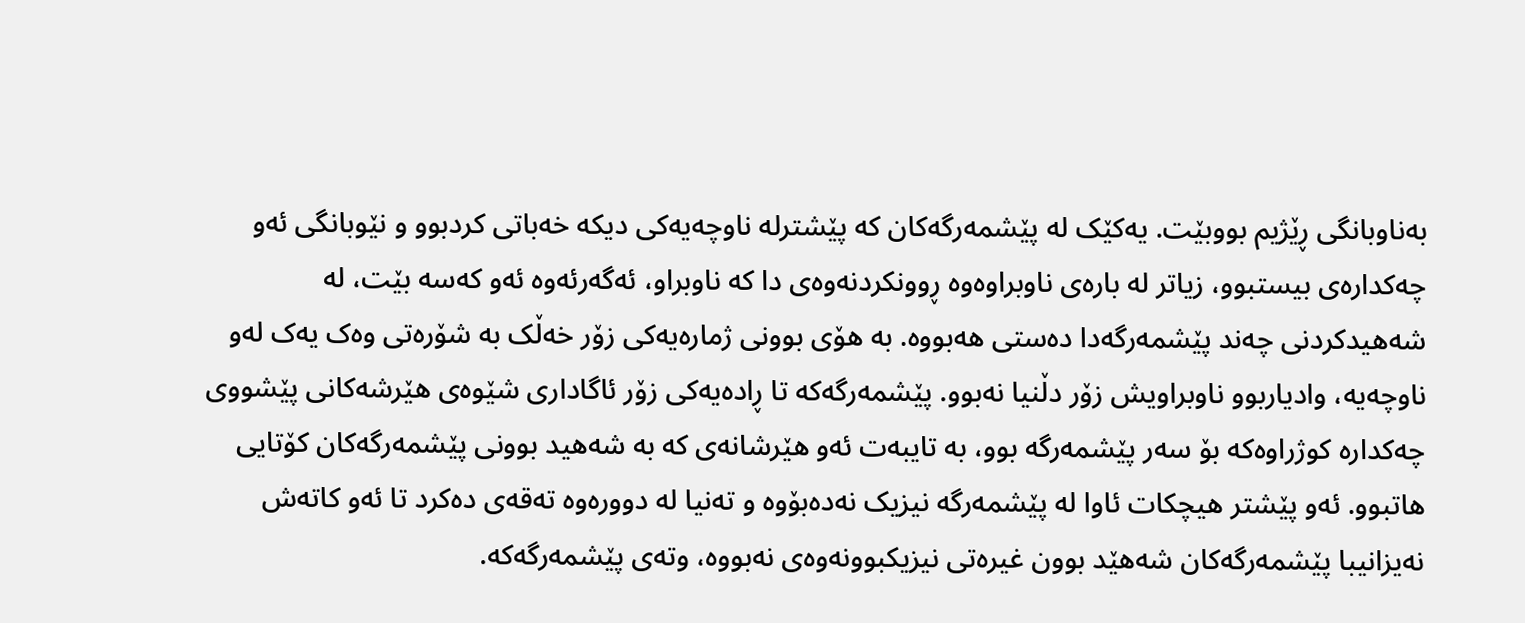بەناوبانگی ڕێژیم بووبێت. یەکێک لە پێشمەرگەکان کە پێشترلە ناوچەیەکی دیکە خەباتی کردبوو و نێوبانگی ئەو چەکدارەی بیستبوو، زیاتر لە بارەی ناوبراوەوە ڕوونکردنەوەی دا کە ناوبراو، ئەگەرئەوە ئەو کەسە بێت، لە شەھیدکردنی چەند پێشمەرگەدا دەستی ھەبووە. بە هۆی بوونی ژمارەیەکی زۆر خەڵک بە شۆرەتی وەک یەک لەو ناوچەیە، وادیاربوو ناوبراویش زۆر دڵنیا نەبوو. پێشمەرگەکە تا ڕادەیەکی زۆر ئاگاداری شێوەی ھێرشەکانی پێشووی چەکدارە کوژراوەکە بۆ سەر پێشمەرگە بوو، بە تایبەت ئەو ھێرشانەی کە بە شەھید بوونی پێشمەرگەکان کۆتایی ھاتبوو. ئەو پێشتر ھیچکات ئاوا لە پێشمەرگە نیزیک نەدەبۆوە و تەنیا لە دوورەوە تەقەی دەکرد تا ئەو کاتەش نەیزانیبا پێشمەرگەکان شەھێد بوون غیرەتی نیزیکبوونەوەی نەبووە، وتەی پێشمەرگەکە.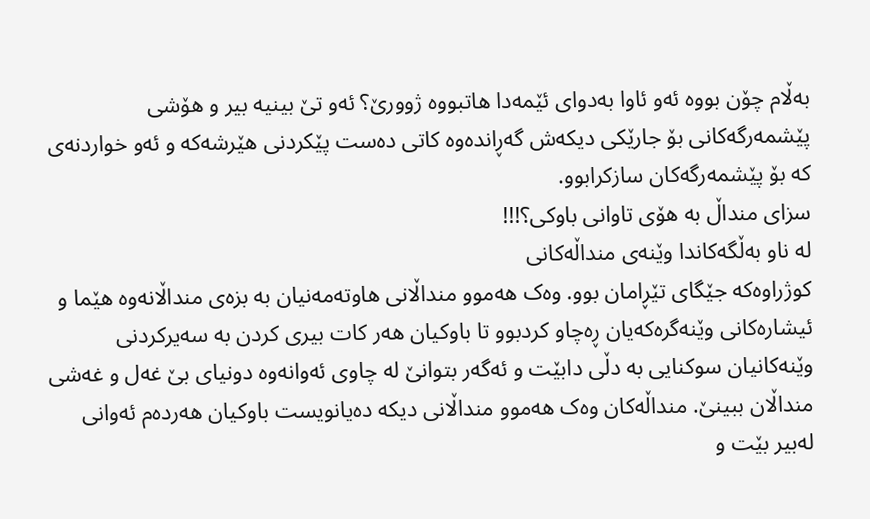بەڵام چۆن بووە ئەو ئاوا بەدوای ئێمەدا ھاتبووە ژوورێ؟ ئەو تێ بینیە بیر و ھۆشی پێشمەرگەکانی بۆ جارێکی دیکەش گەڕاندەوە کاتی دەست پێکردنی ھێرشەکە و ئەو خواردنەی کە بۆ پێشمەرگەکان سازکرابوو.
سزای منداڵ بە هۆی تاوانی باوکی؟!!!
لە ناو بەڵگەکاندا وێنەی منداڵەکانی
کوژراوەکە جێگای تێڕامان بوو. وەک ھەموو منداڵانی ھاوتەمەنیان بە بزەی منداڵانەوە ھێما و ئیشارەکانی وێنەگرەکەیان ڕەچاو کردبوو تا باوکیان ھەر کات بیری کردن بە سەیرکردنی وێنەکانیان سوکنایی بە دڵی دابێت و ئەگەر بتوانێ لە چاوی ئەوانەوە دونیای بێ غەل و غەشی منداڵان ببینێ. منداڵەکان وەک ھەموو منداڵانی دیکە دەیانویست باوکیان ھەردەم ئەوانی لەبیر بێت و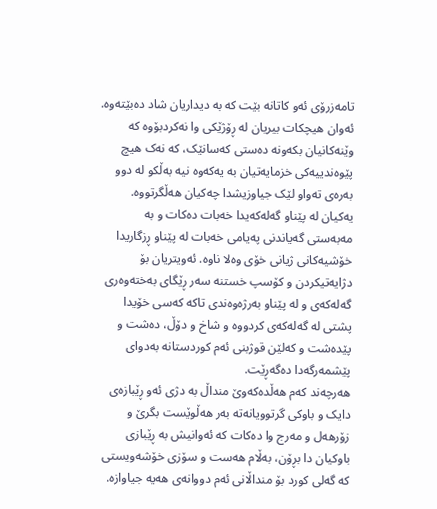تامەزرۆی ئەو کاتانە بێت کە بە دیداریان شاد دەبێتەوە. ئەوان ھیچکات بیریان لە ڕۆژێکی وا نەکردبۆوە کە وێنەکانیان بکەونە دەستی کەسانێک، کە نەک ھیچ پێوەندییەکی خزمایەتیان بە یەکەوە نیە بەڵکو لە دوو بەرەی تەواو لێک جیاوزیشدا چەکیان ھەڵگرتووە. یەکیان لە پێناو گەلەکەیدا خەبات دەکات و بە مەبەستی گەیاندنی پەیامی خەبات لە پێناو ڕزگاریدا خۆشیەکانی ژیانی خۆی وەلا ناوە. ئەویتریان بۆ دژایەتیکردن و کۆسپ خستنە سەر ڕێگای بەختەوەری گەلەکەی و لە پێناو بەرژەوەندی تاکە کەسی خۆیدا پشتی لە گەلەکەی کردووە و شاخ و دۆڵ، دەشت و پێدەشت و کەلێن قوژبنی ئەم کوردستانە بەدوای پێشمەرگەدا دەگەڕێت.
ھەرچەند کەم ھەڵدەکەوێ منداڵ بە دژی ئەو ڕێبازەی دایک و باوکی گرتوویانەتە بەر ھەڵوێست بگرێ و زۆرھەل و مەرج وا دەکات کە ئەوانیش بە ڕێبازی باوکیان دا بڕۆن، بەڵام ھەست و سۆزی خۆشەویستی کە گەلی کورد بۆ منداڵانی ئەم دووانەی هەیە جیاوازە.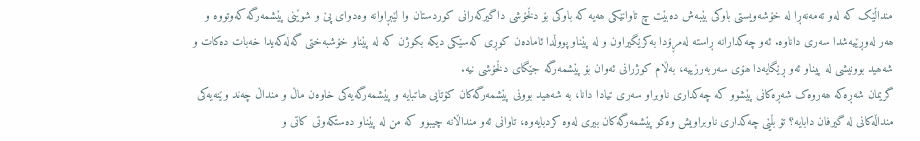منداڵێک کە لەو تەمەنەڕا لە خۆشەویستی باوکی بێبەش دەبێت چ تاوانێکی ھەیە کە باوکی بۆ دڵخۆشی داگیرکەرانی کوردستان وا لێبڕاوانە وەدوای پێ و شوێنی پێشمەرگە کەوتووە و ھەر لەوڕێیەشدا سەری داناوە. ئەو چەکدارانە ڕاستە لەمڕۆدا بەکرێگیراون و لە پێناو پووڵدا ئامادەن کوڕی کەسێکی دیکە بکوژن کە لە پێناو خۆشبەختی گەلەکەیدا خەبات دەکات و شەھید بوونیشی لە پیناو ئەو ڕێگایەدا ھۆی سەربەرزییە، بەڵام کوژرانی ئەوان بۆ پێشمەرگە جێگای دڵخۆشی نیە.
گریمان شەڕەکە ھەروەک شەڕەکانی پێشوو کە چەکداری ناوبراو سەری تیادا دانا، بە شەھید بوونی پێشمەرگەکان کۆتایی ھاتبایە و پێشمەرگەیەکی خاوەن ماڵ و منداڵ چەند وێنەیەکی منداڵەکانی لە گیرفان دابایە؟ تۆ بڵێی چەکداری ناوبراویش وەکو پێشمەرگەکان بیری لەوە کردبایەوە، تاوانی ئەو منداڵانە چیبوو کە من لە پێناو دەستکەوتی کاتی و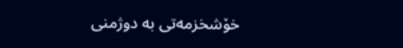خۆشخزمەتی بە دوژمنی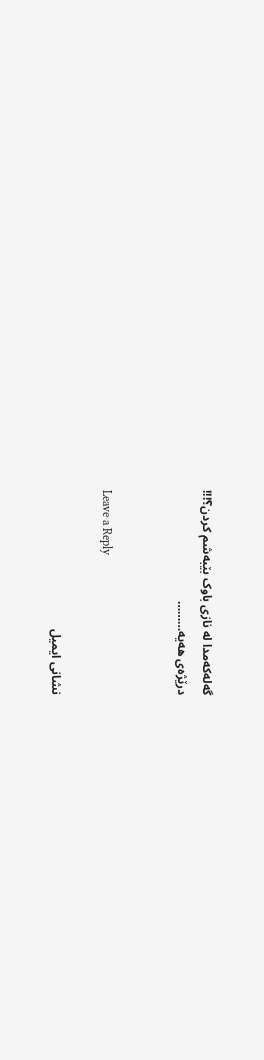گەلەکەمدا لە نازی باوک بێبەشم کردن؟!!!
درێژەی هەیە………


Leave a Reply

نشانی ایمیل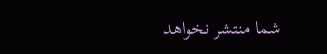شما منتشر نخواهد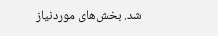شد. بخش‌های موردنیاز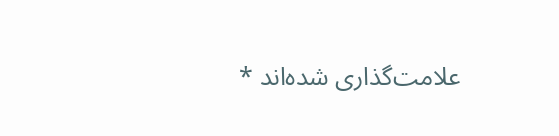علامت‌گذاری شده‌اند *